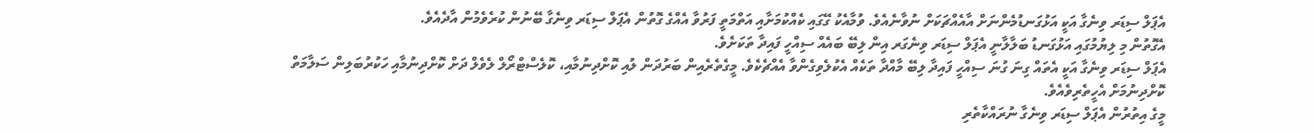އެޕަލް ސިޑަރ ވިނެގާ އަކީ އަޅުގަނޑުމެންނަށް އާއެއްޗަކަށް ނުވާނެއެވެ. ވުމާއެކު ގޭގައި ކެއްކުމަށާއި އަތްމަތީ ފަރުވާ އެއްގެ ގޮތުން އެޕަލް ސިޑަރ ވިނެގާ ބޭނުން ކުރެވެމުން އާދެއެވެ.
އެގޮތުން މި ލިޔުމުގައި އަޅުގަނޑު ބަލާލާނީ އެޕަލް ސިޑަރ ވިނެގަރ އިން ލިބޭ ބައެއް ސިއްހީ ފައިދާ ތަކަށެވެ.
އެޕަލް ސިޑަރ ވިނެގާ އަކީ އެތައް ގިނަ ގުނަ ސިއްހީ ފައިދާ ލިބޭ މާއްދާ ތަކެއް އެކުލެވިގެންވާ އެއްޗެކެވެ. މީގެތެރެއިން ބަރުދަން ލުއި ކޮށްދިނުމާއި، ކޮލެސްޓްރޯލް ލެވެލް ދަށް ކޮށްދިނުމާއި ހަކުރުބަލިން ސަލާމަތް ކޮށްދިނުމަށް އެހީތެރިވެއެވެ.
މީގެ އިތުރުން އެޕަލް ސިޑަރ ވިނެގާ ނުރައްކާތެރި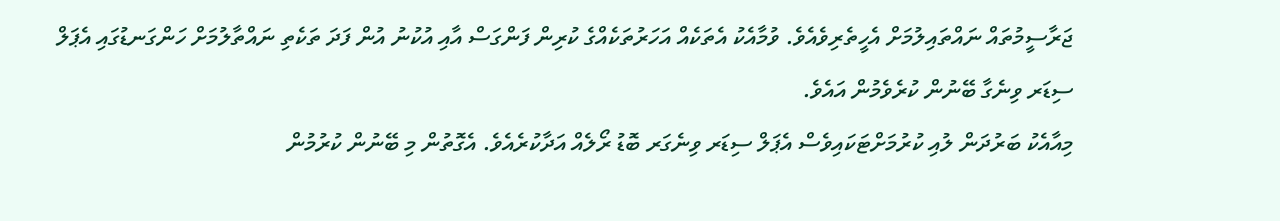ޖަރާސީމުތައް ނައްތައިލުމަށް އެހީތެރިވެއެވެ. ވުމާއެކު އެތަކެއް އަހަރުތަކެއްގެ ކުރިން ފަންގަސް އާއި އުކުނު އުން ފަދަ ތަކެތި ނައްތާލުމަށް ހަންގަނޑުގައި އެޕަލް ސިޑަރ ވިނެގާ ބޭނުން ކުރެވެމުން އައެވެ.
މިއާއެކު ބަރުދަން ލުއި ކުރުމަށްޓަކައިވެސް އެޕަލް ސިޑަރ ވިނެގަރ ބޮޑު ރޯލެއް އަދާކުރެއެވެ. އެގޮތުން މި ބޭނުން ކުރުމުން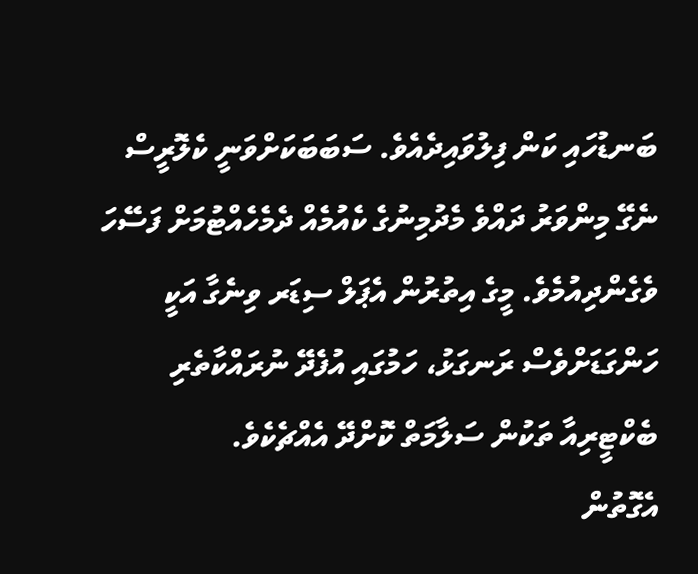ބަނޑުހައި ކަން ފިލުވައިދެއެވެ. ސަބަބަކަށްވަނީ ކެލޮރީސް ނެގޭ މިންވަރު ދައްވެ މެދުމިނުގެ ކެއުމެއް ދެމެހެއްޓުމަށް ފަސޭހަ ވެގެންދިއުމެވެ. މީގެ އިތުރުން އެޕަލް ސިޑަރ ވިނެގާ އަކީ ހަންގަޑަށްވެސް ރަނގަޅު، ހަމުގައި އުފެދޭ ނުރައްކާތެރި ބެކްޓީރިއާ ތަކުން ސަލާމަތް ކޮށްދޭ އެއްޗެކެވެ.
އެގޮތުން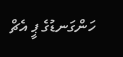ހަންގަނޑުގެ ޕީ އެޗް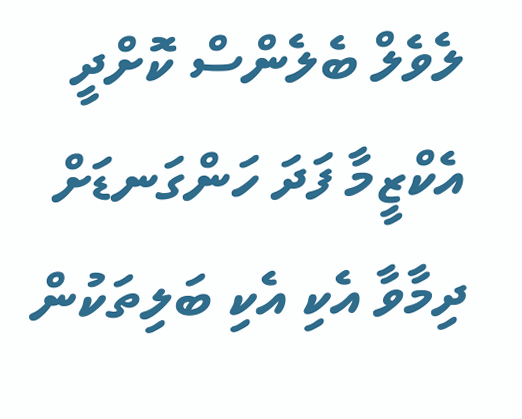ލެވެލް ބެލެންސް ކޮށްދީ އެކްޒީމާ ފަދަ ހަންގަނޑަށް ދިމާވާ އެކި އެކި ބަލިތަކުން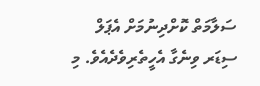ސަލާމަތް ކޮށްދިނުމަށް އެޕަލް ސިޑަރ ވިނެގާ އެހީތެރިވެދެއެވެ. މި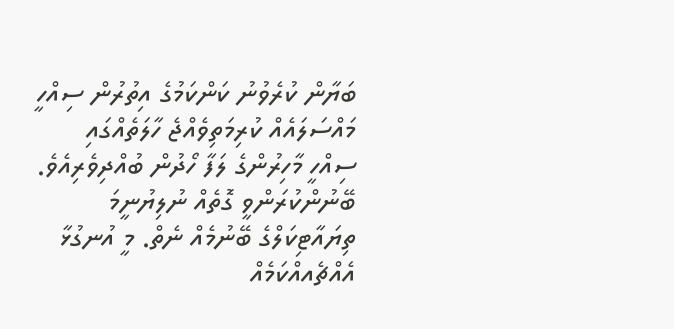ބަޔާން ކުރެވުނު ކަންކަމުގެ އިތުރުން ސިއްހީ މައްސަލައެއް ކުރިމަތިވެއްޖެ ހާލަތެއްގައި ސިއްހީ މާހިރުންގެ ލަފާ ހޯދުން ބުއްދިވެރިއެވެ.
ބޭނުންކުރަންވީ ގޮތެއް ނުލިޔުނީމަ ތިޔައާޓިކަލްގެ ބޭނުމެއް ނެތް. މީ އުނގުޅާ އެއްޗެއއްކަމެއް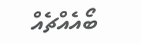ބޯއެއްޗެއް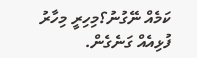ކަމެއް ނޭގުނު؟މިހިރީ މިހާރު ފުޅިއެއް ގަނެގެން.